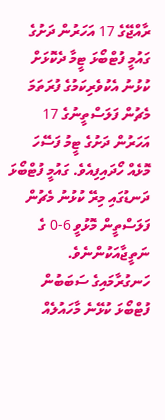ރާއްޖޭގެ 17 އަހަރުން ދަށުގެ ގައުމީ ފުޓްބޯޅަ ޓީމާ ދެކޮޅަށް ކުޅުނު އެކުވެރިކަމުގެ ފުރަތަމަ މެޗުން ފަލަސްތީނުގެ 17 އަހަރުން ދަށުގެ ޓީމު ފަސޭހަ މޮޅެއް ހޯދައިފިއެވެ. ގައުމީ ފުޓްބޯޅަ ދަނޑުގައި މިރޭ ކުޅުނު މެޗުން ފަލަސްތީން މޮޅުވީ 6-0 ގެ ނަތީޖާއަކުންނެވެ.
ހަނގުރާމައިގެ ސަބަބުން ފުޓްބޯޅަ ކުޅޭނެ މާހައުލެއް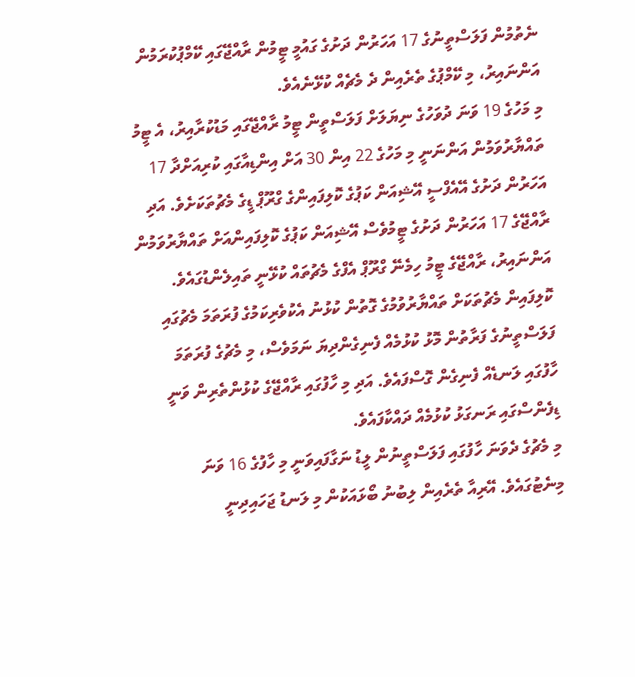ނެތުމުން ފަލަސްތީނުގެ 17 އަހަރުން ދަށުގެ ގައުމީ ޓީމުން ރާއްޖޭގައި ކޭމްޕުކުރަމުން އަންނައިރު، މި ކޭމްޕުގެ ތެރެއިން ދެ މެޗެއް ކުޅޭނެއެވެ.
މި މަހުގެ 19 ވަނަ ދުވަހުގެ ނިޔަލަށް ފަލަސްތީން ޓީމު ރާއްޖޭގައި މަޑުކުރާއިރު، އެ ޓީމު ތައްޔާރުވަމުން އަންނަނީ މި މަހުގެ 22 އިން 30 އަށް އިންޑިއާގައި ކުރިއަށްދާ 17 އަހަރުން ދަށުގެ އޭއެފްސީ އޭޝިއަން ކަޕުގެ ކޮލިފައިންގެ ގްރޫޕް ޑީގެ މެޗުތަކަށެވެ. އަދި ރާއްޖޭގެ 17 އަހަރުން ދަށުގެ ޓީމުވެސް އޭޝިއަން ކަޕުގެ ކޮލިފައިންއަށް ތައްޔާރުވަމުން އަންނައިރު، ރާއްޖޭގެ ޓީމު ހިމެނޭ ގްރޫޕް އެފްގެ މެޗުތައް ކުޅޭނީ ތައިލެންޑުގައެވެ.
ކޮލިފައިން މެޗުތަކަށް ތައްޔާރުވުމުގެ ގޮތުން ކުޅުނު އެކުވެރިކަމުގެ ފުރަތަމަ މެޗުގައި ފަލަސްތީނުގެ ފަރާތުން މޮޅު ކުޅުމެއް ފެނިގެންދިޔަ ނަމަވެސް، މި މެޗުގެ ފުރަތަމަ ހާފުގައި ލަނޑެއް ފެނިގެން ގޮސްފައެވެ. އަދި މި ހާފުގައި ރާއްޖޭގެ ކުޅުންތެރިން ވަނީ ޑިފެންސްގައި ރަނގަޅު ކުޅުމެއް ދައްކާފައެވެ.
މި މެޗުގެ ދެވަނަ ހާފުގައި ފަލަސްތީނުން ލީޑު ނަގާފައިވަނީ މި ހާފުގެ 16 ވަނަ މިނެޓުގައެވެ. އޭރިއާ ތެރެއިން ލިބުނު ބޯޅައަކުން މި ލަނޑު ޖަހައިދިނީ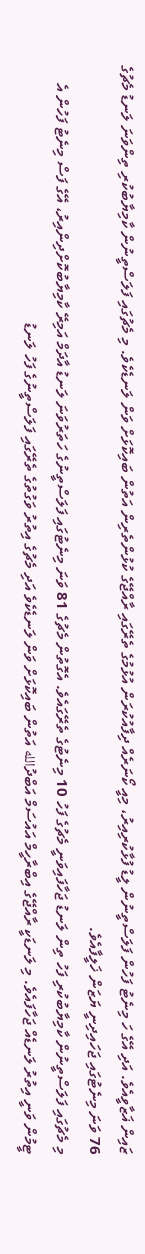ޒައިން ޣަޒާވީއެވެ. އަދި އޭގެ ހަ މިނެޓު ފަހުން ފަލަސްތީނުން ލީޑު ފުޅާކުރިއިރު، މިއީ ކޯނަރެއް ދިފާއުކުރަން އުޅުމުގެ ތެރޭގައި ރާއްޖޭގެ ކުޅުންތެރިން އަތުން ބައިކޮޅަށް ވަން ލަނޑެކެވެ. މި މެޗުގައި ފަލަސްތީނުން ކާމިޔާބުކުރި ތިންވަނަ ލަނޑު މެޗުގެ 76 ވަނަ މިނެޓުގައި ޖަހައިދިނީ ޔަޒަން ޚަލީފާއެވެ.
މި މެޗުގައި ފަލަސްތީނުން ކާމިޔާބުކުރި ފަހު ތިން ލަނޑު ޖަހާފައިވަނީ މެޗުގެ ފަހު 10 މިނެޓުގެ ތެރޭގައެވެ. އެގޮތުން މެޗުގެ 81 ވަނަ މިނެޓުގައި ފަލަސްތީނުގެ ހަތަރުވަނަ ލަނޑު އާދަމް އަމިރޭ ކާމިޔާބުކޮށްދިންއިރު، އޭގެ ފަސް މިނެޓު ފަހުން އެ ޓީމުން ވަނީ އިތުރު ލަނޑެއް ޖަހާފައެވެ. މި ލަނޑަކީ ރާއްޖޭގެ އިބްރާހީމް އައުސަމް އަބްދުالله އަތުން ބައިކޮޅަށް ވަން ލަނޑެކެވެ އަދި މެޗުގެ އިތުރު ވަގުތުގެ ތެރޭގައި ފަލަސްތީނުގެ ފަހު ލަނޑު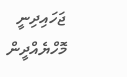ޖަހައިދިނީ މޮހްޔެއްދީން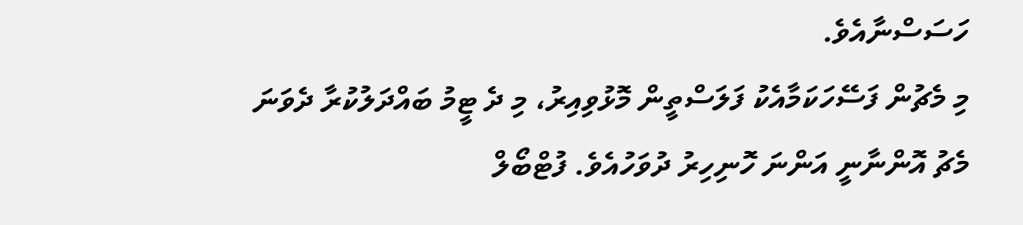ހަސަސްނާއެވެ.
މި މެޗުން ފަސޭހަކަމާއެކު ފަލަސްތީން މޮޅުވިއިރު، މި ދެ ޓީމު ބައްދަލުކުރާ ދެވަނަ މެޗު އޮންނާނީ އަންނަ ހޮނިހިރު ދުވަހުއެވެ. ފުޓްބޯލް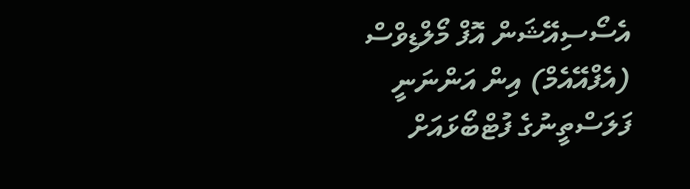އެސޯސިއޭޝަން އޮފް މޯލްޑިވްސް (އެފްއޭއެމް) އިން އަންނަނީ ފަލަސްތީނުގެ ފުޓްބޯޅައަށް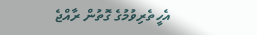އެހީތެރިވުމުގެ ގޮތުން ރާއްޖެ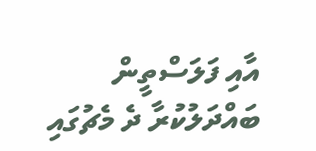އާއި ފަލަސްތީން ބައްދަލުކުރާ ދެ މެޗުގައި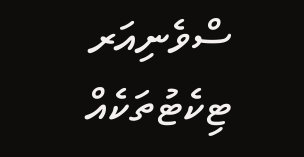ސްވެނިއަރ ޓިކެޓުތަކެއް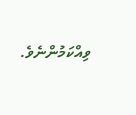ވިއްކަމުންނެވެ.